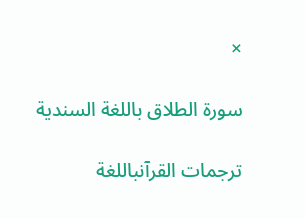×

سورة الطلاق باللغة السندية

ترجمات القرآنباللغة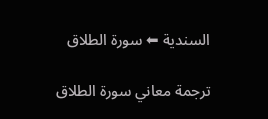السندية ⬅ سورة الطلاق

ترجمة معاني سورة الطلاق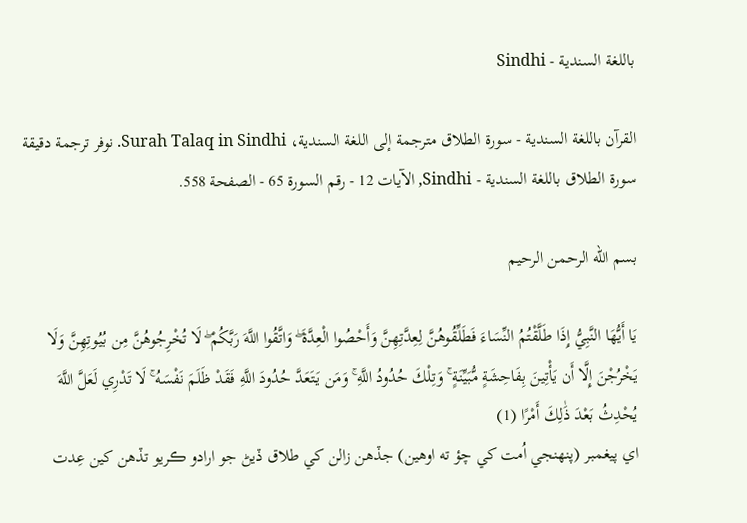باللغة السندية - Sindhi

القرآن باللغة السندية - سورة الطلاق مترجمة إلى اللغة السندية، Surah Talaq in Sindhi. نوفر ترجمة دقيقة سورة الطلاق باللغة السندية - Sindhi, الآيات 12 - رقم السورة 65 - الصفحة 558.

بسم الله الرحمن الرحيم

يَا أَيُّهَا النَّبِيُّ إِذَا طَلَّقْتُمُ النِّسَاءَ فَطَلِّقُوهُنَّ لِعِدَّتِهِنَّ وَأَحْصُوا الْعِدَّةَ ۖ وَاتَّقُوا اللَّهَ رَبَّكُمْ ۖ لَا تُخْرِجُوهُنَّ مِن بُيُوتِهِنَّ وَلَا يَخْرُجْنَ إِلَّا أَن يَأْتِينَ بِفَاحِشَةٍ مُّبَيِّنَةٍ ۚ وَتِلْكَ حُدُودُ اللَّهِ ۚ وَمَن يَتَعَدَّ حُدُودَ اللَّهِ فَقَدْ ظَلَمَ نَفْسَهُ ۚ لَا تَدْرِي لَعَلَّ اللَّهَ يُحْدِثُ بَعْدَ ذَٰلِكَ أَمْرًا (1)
اي پيغمبر (پنھنجي اُمت کي چؤ ته اوھين) جڏھن زالن کي طلاق ڏيڻ جو ارادو ڪريو تڏھن کين عِدت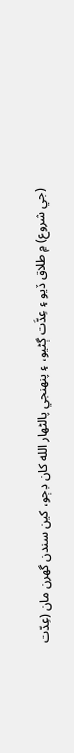(جي شروع) ۾ طلاق ڏيو ۽ عِدَّت ڳڻيو، ۽ پنھنجي پالڻھار الله کان ڊڄو، کين سندن گھرن مان (عِدّت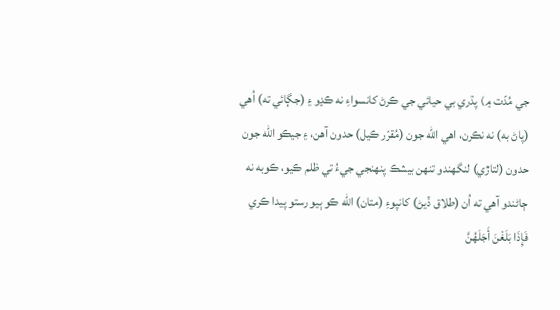جي مُدّت ۾) پڌري بي حيائي جي ڪرڻ کانسواءِ نه ڪڍو ۽ (جڳائي ته) اُھي (پاڻ به) نه نڪرن، اھي الله جون (مُقرّر ڪيل) حدون آھن، ۽ جيڪو الله جون حدون (لتاڙي) لنگھندو تنھن بيشڪ پنھنجي جيءُ تي ظلم ڪيو، ڪوبه نه ڄاڻندو آھي ته اُن (طلاق ڏيڻ) کانپوءِ (متان) الله ڪو ٻيو رستو پيدا ڪري
فَإِذَا بَلَغْنَ أَجَلَهُنَّ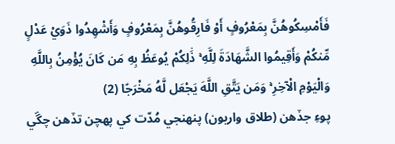فَأَمْسِكُوهُنَّ بِمَعْرُوفٍ أَوْ فَارِقُوهُنَّ بِمَعْرُوفٍ وَأَشْهِدُوا ذَوَيْ عَدْلٍ مِّنكُمْ وَأَقِيمُوا الشَّهَادَةَ لِلَّهِ ۚ ذَٰلِكُمْ يُوعَظُ بِهِ مَن كَانَ يُؤْمِنُ بِاللَّهِ وَالْيَوْمِ الْآخِرِ ۚ وَمَن يَتَّقِ اللَّهَ يَجْعَل لَّهُ مَخْرَجًا (2)
پوءِ جڏھن (طلاق واريون) پنھنجي مُدّت کي پھچن تڏھن چڱي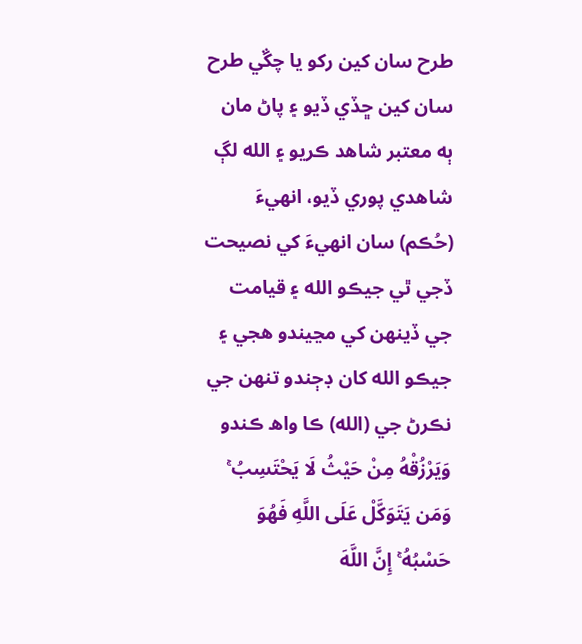طرح سان کين رکو يا چڱي طرح سان کين ڇڏي ڏيو ۽ پاڻ مان ٻه معتبر شاھد ڪريو ۽ الله لڳ شاھدي پوري ڏيو، انھيءَ (حُڪم) سان انھيءَ کي نصيحت ڏجي ٿي جيڪو الله ۽ قيامت جي ڏينھن کي مڃيندو ھجي ۽ جيڪو الله کان ڊڄندو تنھن جي نڪرڻ جي (الله) ڪا واھ ڪندو
وَيَرْزُقْهُ مِنْ حَيْثُ لَا يَحْتَسِبُ ۚ وَمَن يَتَوَكَّلْ عَلَى اللَّهِ فَهُوَ حَسْبُهُ ۚ إِنَّ اللَّهَ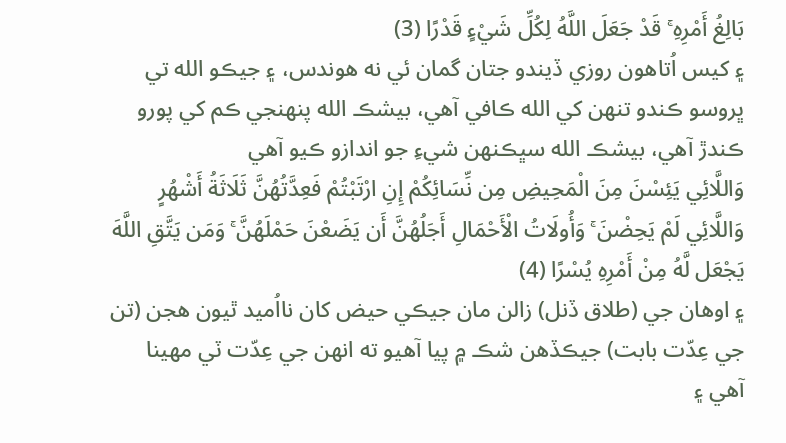بَالِغُ أَمْرِهِ ۚ قَدْ جَعَلَ اللَّهُ لِكُلِّ شَيْءٍ قَدْرًا (3)
۽ کيس اُتاھون روزي ڏيندو جتان گمان ئي نه ھوندس، ۽ جيڪو الله تي ڀروسو ڪندو تنھن کي الله ڪافي آھي، بيشڪ الله پنھنجي ڪم کي پورو ڪندڙ آھي، بيشڪ الله سڀڪنھن شيءِ جو اندازو ڪيو آھي
وَاللَّائِي يَئِسْنَ مِنَ الْمَحِيضِ مِن نِّسَائِكُمْ إِنِ ارْتَبْتُمْ فَعِدَّتُهُنَّ ثَلَاثَةُ أَشْهُرٍ وَاللَّائِي لَمْ يَحِضْنَ ۚ وَأُولَاتُ الْأَحْمَالِ أَجَلُهُنَّ أَن يَضَعْنَ حَمْلَهُنَّ ۚ وَمَن يَتَّقِ اللَّهَ يَجْعَل لَّهُ مِنْ أَمْرِهِ يُسْرًا (4)
۽ اوھان جي (طلاق ڏنل) زالن مان جيڪي حيض کان نااُميد ٿيون ھجن (تن جي عِدّت بابت) جيڪڏھن شڪ ۾ پيا آھيو ته انھن جي عِدّت ٽي مھينا آھي ۽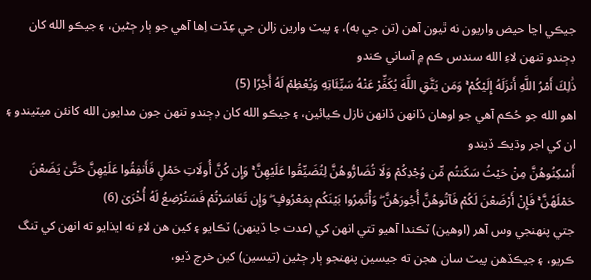جيڪي اڃا حيض واريون نه ٿيون آھن (تن جي به)، ۽ پيٽ وارين زالن جي عِدّت اِھا آھي جو ٻار ڄڻين، ۽ جيڪو الله کان ڊڄندو تنھن لاءِ الله سندس ڪم ۾ آساني ڪندو
ذَٰلِكَ أَمْرُ اللَّهِ أَنزَلَهُ إِلَيْكُمْ ۚ وَمَن يَتَّقِ اللَّهَ يُكَفِّرْ عَنْهُ سَيِّئَاتِهِ وَيُعْظِمْ لَهُ أَجْرًا (5)
اھو الله جو حُڪم آھي جو اوھان ڏانھن ڏانھن نازل ڪيائين، ۽ جيڪو الله کان ڊڄندو تنھن جون مدايون الله کانئن ميٽيندو ۽ ان کي اجر وڌيڪ ڏيندو
أَسْكِنُوهُنَّ مِنْ حَيْثُ سَكَنتُم مِّن وُجْدِكُمْ وَلَا تُضَارُّوهُنَّ لِتُضَيِّقُوا عَلَيْهِنَّ ۚ وَإِن كُنَّ أُولَاتِ حَمْلٍ فَأَنفِقُوا عَلَيْهِنَّ حَتَّىٰ يَضَعْنَ حَمْلَهُنَّ ۚ فَإِنْ أَرْضَعْنَ لَكُمْ فَآتُوهُنَّ أُجُورَهُنَّ ۖ وَأْتَمِرُوا بَيْنَكُم بِمَعْرُوفٍ ۖ وَإِن تَعَاسَرْتُمْ فَسَتُرْضِعُ لَهُ أُخْرَىٰ (6)
جتي پنھنجي وس آھر (اوھين) ٽڪندا آھيو تتي انھن کي (عدت جا ڏينھن) ٽڪايو ۽ کين ھن لاءِ نه ايذايو ته انھن کي تنگ ڪريو، ۽ جيڪڏھن پيٽ سان ھجن ته جيسين پنھنجو ٻار ڄڻين (تيسين) کين خرچ ڏيو،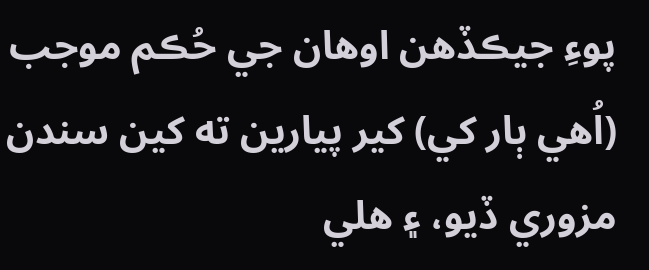پوءِ جيڪڏھن اوھان جي حُڪم موجب (اُھي ٻار کي) کير پيارين ته کين سندن مزوري ڏيو، ۽ ھلي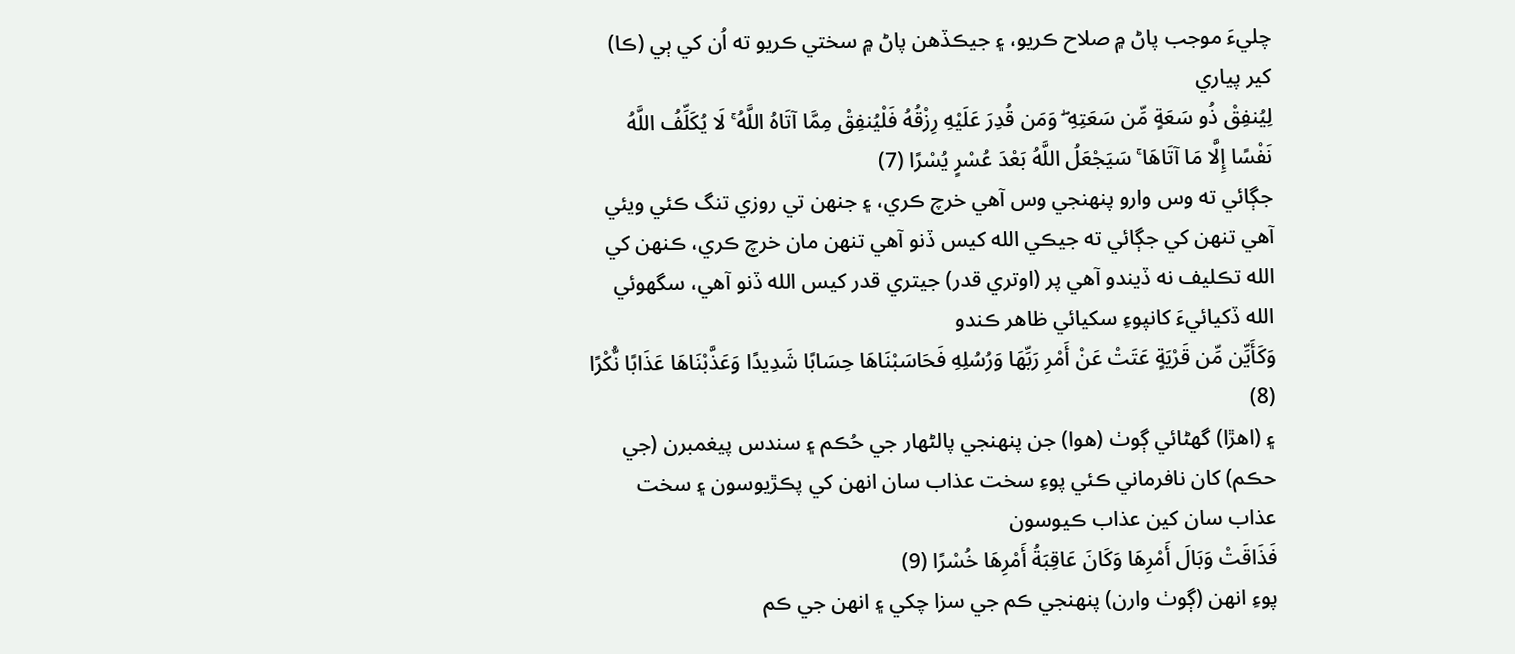چليءَ موجب پاڻ ۾ صلاح ڪريو، ۽ جيڪڏھن پاڻ ۾ سختي ڪريو ته اُن کي ٻي (ڪا) کير پياري
لِيُنفِقْ ذُو سَعَةٍ مِّن سَعَتِهِ ۖ وَمَن قُدِرَ عَلَيْهِ رِزْقُهُ فَلْيُنفِقْ مِمَّا آتَاهُ اللَّهُ ۚ لَا يُكَلِّفُ اللَّهُ نَفْسًا إِلَّا مَا آتَاهَا ۚ سَيَجْعَلُ اللَّهُ بَعْدَ عُسْرٍ يُسْرًا (7)
جڳائي ته وس وارو پنھنجي وس آھي خرچ ڪري، ۽ جنھن تي روزي تنگ ڪئي ويئي آھي تنھن کي جڳائي ته جيڪي الله کيس ڏنو آھي تنھن مان خرچ ڪري، ڪنھن کي الله تڪليف نه ڏيندو آھي پر (اوتري قدر) جيتري قدر کيس الله ڏنو آھي، سگھوئي الله ڏکيائيءَ کانپوءِ سکيائي ظاھر ڪندو
وَكَأَيِّن مِّن قَرْيَةٍ عَتَتْ عَنْ أَمْرِ رَبِّهَا وَرُسُلِهِ فَحَاسَبْنَاهَا حِسَابًا شَدِيدًا وَعَذَّبْنَاهَا عَذَابًا نُّكْرًا (8)
۽ (اھڙا) گھڻائي ڳوٺ (ھوا) جن پنھنجي پالڻھار جي حُڪم ۽ سندس پيغمبرن (جي حڪم) کان نافرماني ڪئي پوءِ سخت عذاب سان انھن کي پڪڙيوسون ۽ سخت عذاب سان کين عذاب ڪيوسون
فَذَاقَتْ وَبَالَ أَمْرِهَا وَكَانَ عَاقِبَةُ أَمْرِهَا خُسْرًا (9)
پوءِ انھن (ڳوٺ وارن) پنھنجي ڪم جي سزا چکي ۽ انھن جي ڪم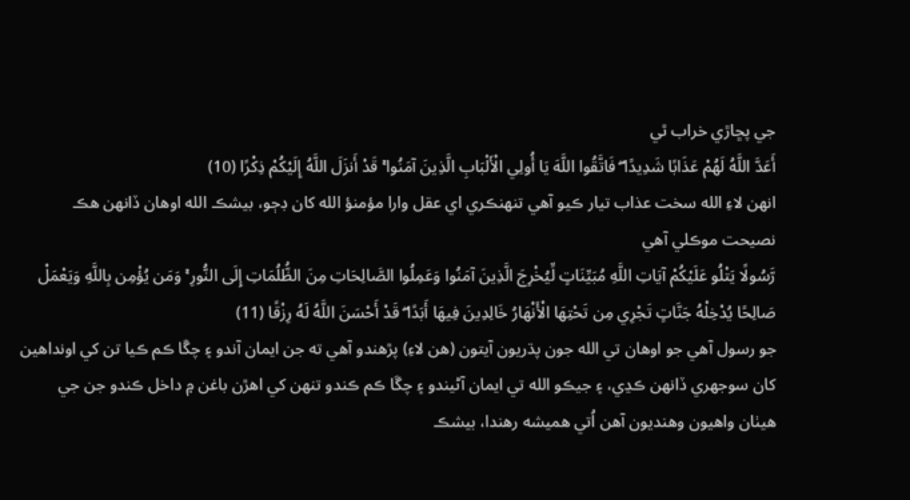جي پڇاڙي خراب ٿي
أَعَدَّ اللَّهُ لَهُمْ عَذَابًا شَدِيدًا ۖ فَاتَّقُوا اللَّهَ يَا أُولِي الْأَلْبَابِ الَّذِينَ آمَنُوا ۚ قَدْ أَنزَلَ اللَّهُ إِلَيْكُمْ ذِكْرًا (10)
انھن لاءِ الله سخت عذاب تيار ڪيو آھي تنھنڪري اي عقل وارا مؤمنؤ الله کان ڊڄو، بيشڪ الله اوھان ڏانھن ھڪ نصيحت موڪلي آھي
رَّسُولًا يَتْلُو عَلَيْكُمْ آيَاتِ اللَّهِ مُبَيِّنَاتٍ لِّيُخْرِجَ الَّذِينَ آمَنُوا وَعَمِلُوا الصَّالِحَاتِ مِنَ الظُّلُمَاتِ إِلَى النُّورِ ۚ وَمَن يُؤْمِن بِاللَّهِ وَيَعْمَلْ صَالِحًا يُدْخِلْهُ جَنَّاتٍ تَجْرِي مِن تَحْتِهَا الْأَنْهَارُ خَالِدِينَ فِيهَا أَبَدًا ۖ قَدْ أَحْسَنَ اللَّهُ لَهُ رِزْقًا (11)
جو رسول آھي جو اوھان تي الله جون پڌريون آيتون (ھن لاءِ) پڙھندو آھي ته جن ايمان آندو ۽ چڱا ڪم ڪيا تن کي اونداھين کان سوجھري ڏانھن ڪڍي، ۽ جيڪو الله تي ايمان آڻيندو ۽ چڱا ڪم ڪندو تنھن کي اھڙن باغن ۾ داخل ڪندو جن جي ھيٺان واھيون وھنديون آھن اُتي ھميشه رھندا، بيشڪ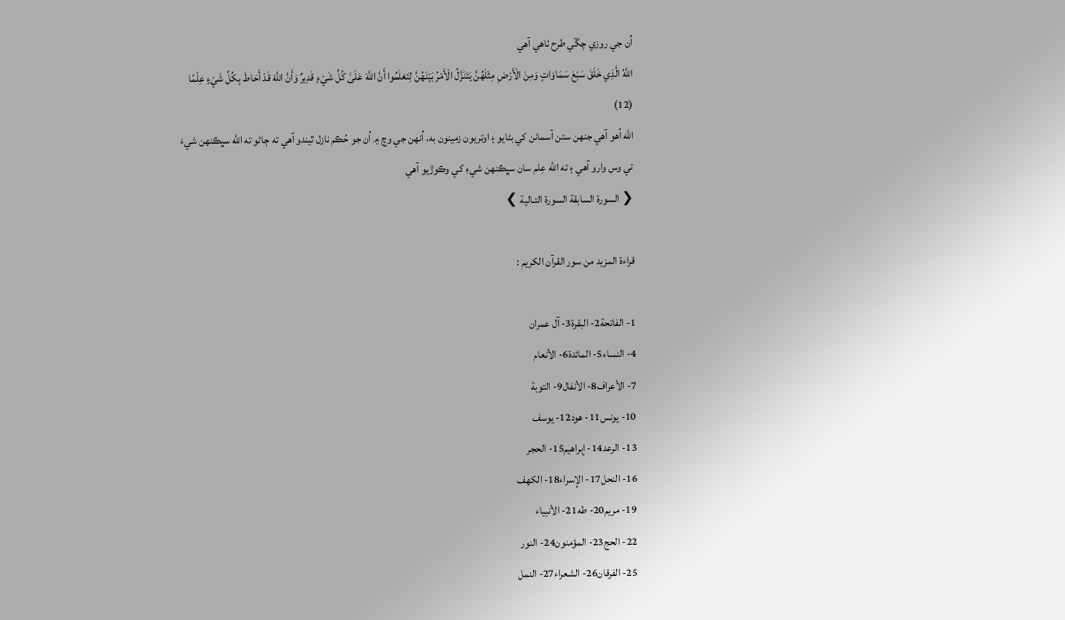اُن جي روزي چڱي طرح ٺاھي آھي
اللَّهُ الَّذِي خَلَقَ سَبْعَ سَمَاوَاتٍ وَمِنَ الْأَرْضِ مِثْلَهُنَّ يَتَنَزَّلُ الْأَمْرُ بَيْنَهُنَّ لِتَعْلَمُوا أَنَّ اللَّهَ عَلَىٰ كُلِّ شَيْءٍ قَدِيرٌ وَأَنَّ اللَّهَ قَدْ أَحَاطَ بِكُلِّ شَيْءٍ عِلْمًا (12)
الله اُھو آھي جنھن ستن آسمانن کي بڻايو ۽ اوتريون زمينون به، اُنھن جي وچ ۾ اُن جو حُڪم نازل ٿيندو آھي ته ڄاڻو ته الله سڀڪنھن شيءَ تي وس وارو آھي ۽ ته الله عِلم سان سڀڪنھن شيءِ کي وڪوڙيو آھي
❮ السورة السابقة السورة التـالية ❯

قراءة المزيد من سور القرآن الكريم :

1- الفاتحة2- البقرة3- آل عمران
4- النساء5- المائدة6- الأنعام
7- الأعراف8- الأنفال9- التوبة
10- يونس11- هود12- يوسف
13- الرعد14- إبراهيم15- الحجر
16- النحل17- الإسراء18- الكهف
19- مريم20- طه21- الأنبياء
22- الحج23- المؤمنون24- النور
25- الفرقان26- الشعراء27- النمل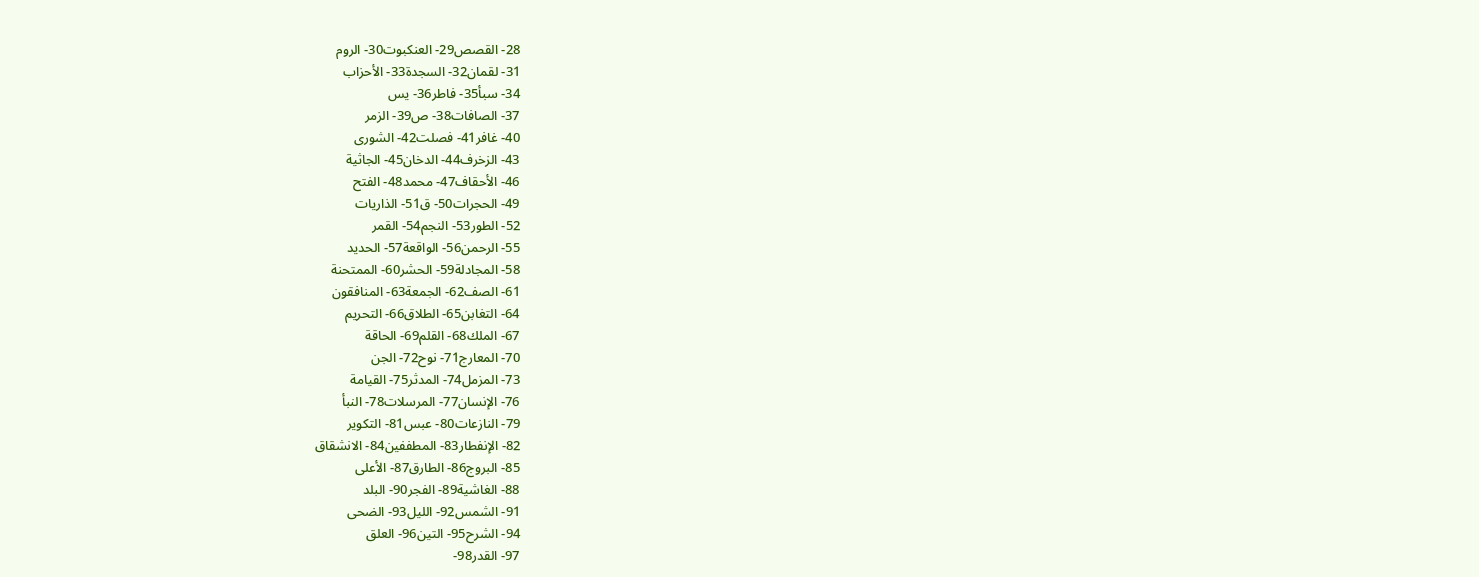28- القصص29- العنكبوت30- الروم
31- لقمان32- السجدة33- الأحزاب
34- سبأ35- فاطر36- يس
37- الصافات38- ص39- الزمر
40- غافر41- فصلت42- الشورى
43- الزخرف44- الدخان45- الجاثية
46- الأحقاف47- محمد48- الفتح
49- الحجرات50- ق51- الذاريات
52- الطور53- النجم54- القمر
55- الرحمن56- الواقعة57- الحديد
58- المجادلة59- الحشر60- الممتحنة
61- الصف62- الجمعة63- المنافقون
64- التغابن65- الطلاق66- التحريم
67- الملك68- القلم69- الحاقة
70- المعارج71- نوح72- الجن
73- المزمل74- المدثر75- القيامة
76- الإنسان77- المرسلات78- النبأ
79- النازعات80- عبس81- التكوير
82- الإنفطار83- المطففين84- الانشقاق
85- البروج86- الطارق87- الأعلى
88- الغاشية89- الفجر90- البلد
91- الشمس92- الليل93- الضحى
94- الشرح95- التين96- العلق
97- القدر98-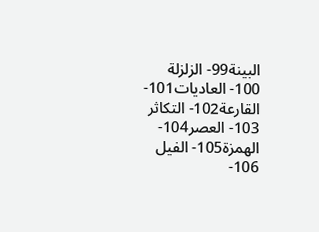البينة99- الزلزلة
100- العاديات101- القارعة102- التكاثر
103- العصر104- الهمزة105- الفيل
106-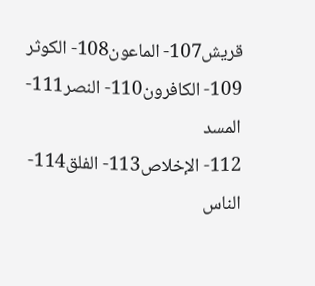قريش107- الماعون108- الكوثر
109- الكافرون110- النصر111- المسد
112- الإخلاص113- الفلق114- الناس